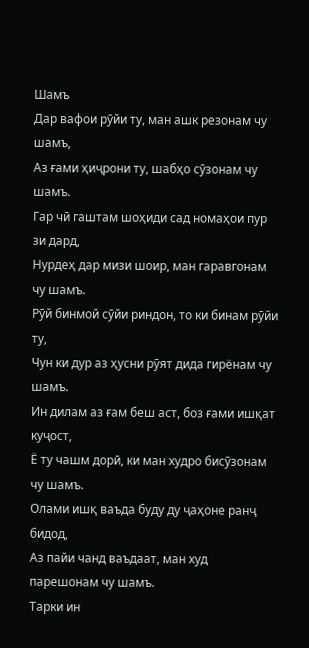Шамъ
Дар вафои рӯйи ту, ман ашк резонам чу шамъ,
Аз ғами ҳиҷрони ту, шабҳо сӯзонам чу шамъ.
Гар чӣ гаштам шоҳиди сад номаҳои пур зи дард,
Нурдеҳ дар мизи шоир, ман гаравгонам чу шамъ.
Рӯй бинмой сӯйи риндон, то ки бинам рӯйи ту,
Чун ки дур аз ҳусни рӯят дида гирёнам чу шамъ.
Ин дилам аз ғам беш аст, боз ғами ишқат куҷост,
Ё ту чашм дорӣ, ки ман худро бисӯзонам чу шамъ.
Олами ишқ ваъда буду ду ҷаҳоне ранҷ бидод,
Аз пайи чанд ваъдаат, ман худ парешонам чу шамъ.
Тарки ин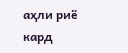аҳли риё кард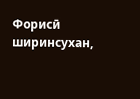Форисӣ ширинсухан,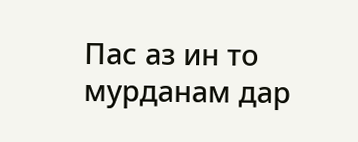Пас аз ин то мурданам дар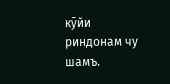кӯйи риндонам чу шамъ.